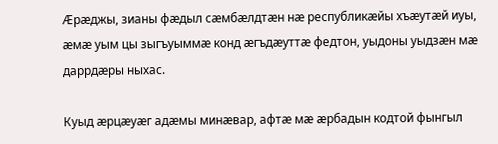Æрæджы, зианы фæдыл сæмбæлдтæн нæ республикæйы хъæутæй иуы, æмæ уым цы зыгъуыммæ конд æгъдæуттæ федтон, уыдоны уыдзæн мæ даррдæры ныхас.

Куыд æрцæуæг адæмы минæвар, афтæ мæ æрбадын кодтой фынгыл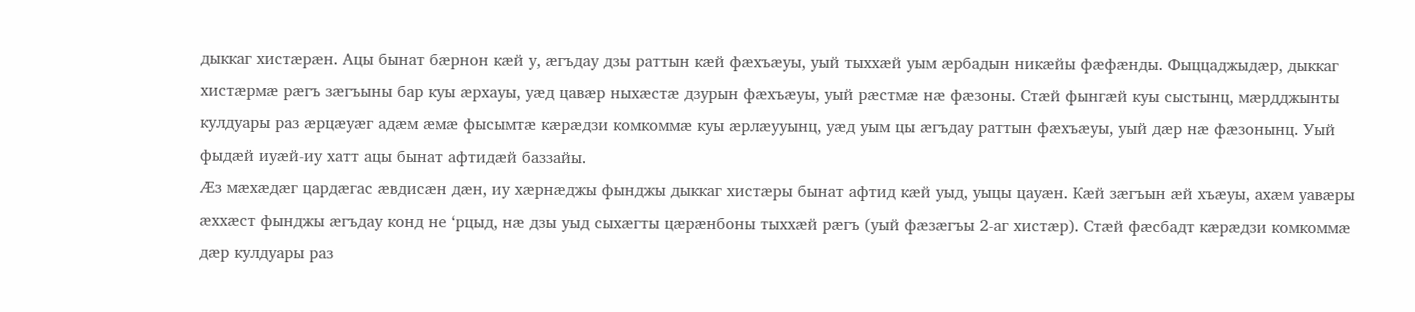дыккаг хистæрæн. Ацы бынат бæрнон кæй у, æгъдау дзы раттын кæй фæхъæуы, уый тыххæй уым æрбадын никæйы фæфæнды. Фыццаджыдæр, дыккаг хистæрмæ рæгъ зæгъыны бар куы æрхауы, уæд цавæр ныхæстæ дзурын фæхъæуы, уый рæстмæ нæ фæзоны. Стæй фынгæй куы сыстынц, мæрдджынты кулдуары раз æрцæуæг адæм æмæ фысымтæ кæрæдзи комкоммæ куы æрлæууынц, уæд уым цы æгъдау раттын фæхъæуы, уый дæр нæ фæзонынц. Уый фыдæй иуæй-иу хатт ацы бынат афтидæй баззайы.
Æз мæхæдæг цардæгас æвдисæн дæн, иу хæрнæджы фынджы дыккаг хистæры бынат афтид кæй уыд, уыцы цауæн. Кæй зæгъын æй хъæуы, ахæм уавæры æххæст фынджы æгъдау конд не ‘рцыд, нæ дзы уыд сыхæгты цæрæнбоны тыххæй рæгъ (уый фæзæгъы 2-аг хистæр). Стæй фæсбадт кæрæдзи комкоммæ дæр кулдуары раз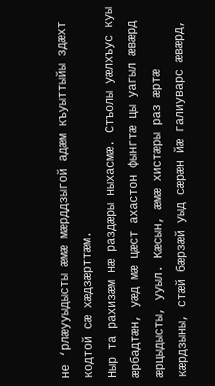не ‘рлæууыдысты æмæ мæрддзыгой адæм къуыттыйы здæхт кодтой сæ хæдзæрттæм.
Ныр та рахизæм нæ раздæры ныхасмæ. Стъолы уæлхъус куы æрбадтæн, уæд мæ цæст ахастон фынгтæ цы уагыл æвæрд æрцыдысты, ууыл. Кæсын, æмæ хистæры раз æртæ кæрдзыны, стæй бæрзæй уыд сæрæн йæ галиуварс æвæрд,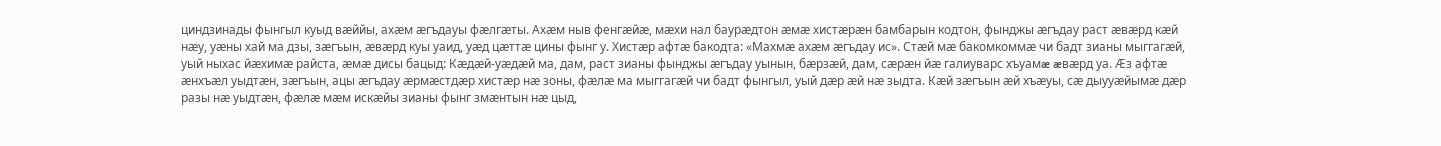циндзинады фынгыл куыд вæййы, ахæм æгъдауы фæлгæты. Ахæм ныв фенгæйæ, мæхи нал баурæдтон æмæ хистæрæн бамбарын кодтон, фынджы æгъдау раст æвæрд кæй нæу, уæны хай ма дзы, зæгъын, æвæрд куы уаид, уæд цæттæ цины фынг у. Хистæр афтæ бакодта: «Махмæ ахæм æгъдау ис». Стæй мæ бакомкоммæ чи бадт зианы мыггагæй, уый ныхас йæхимæ райста, æмæ дисы бацыд: Кæдæй-уæдæй ма, дам, раст зианы фынджы æгъдау уынын, бæрзæй, дам, сæрæн йæ галиуварс хъуамæ æвæрд уа. Æз афтæ æнхъæл уыдтæн, зæгъын, ацы æгъдау æрмæстдæр хистæр нæ зоны, фæлæ ма мыггагæй чи бадт фынгыл, уый дæр æй нæ зыдта. Кæй зæгъын æй хъæуы, сæ дыууæйымæ дæр разы нæ уыдтæн, фæлæ мæм искæйы зианы фынг змæнтын нæ цыд,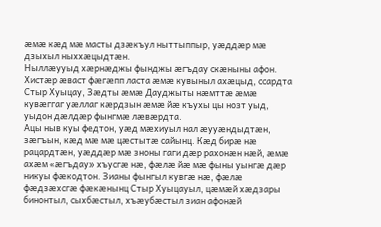æмæ кæд мæ масты дзæкъул ныттыппыр, уæддæр мæ дзыхыл ныххæцыдтæн.
Ныллæууыд хæрнæджы фынджы æгъдау скæныны афон. Хистæр æваст фæгæпп ласта æмæ кувыныл ахæцыд, ссардта Стыр Хуыцау, Зæдты æмæ Дауджыты нæмттæ æмæ кувæггаг уæллаг кæрдзын æмæ йæ къухы цы нозт уыд, уыдон дæлдæр фынгмæ лæвæрдта.
Ацы ныв куы федтон, уæд мæхиуыл нал æууæндыдтæн, зæгъын, кæд мæ мæ цæстытæ сайынц. Кæд бирæ нæ рацардтæн, уæддæр мæ зноны гаги дæр рахонæн нæй, æмæ ахæм «æгъдау» хъусгæ нæ, фæлæ йæ мæ фыны уынгæ дæр никуы фæкодтон. Зианы фынгыл кувгæ нæ, фæлæ фæдзæхсгæ фæкæнынц Стыр Хуыцауыл, цæмæй хæдзары бинонтыл, сыхбæстыл, хъæубæстыл зиан афонæй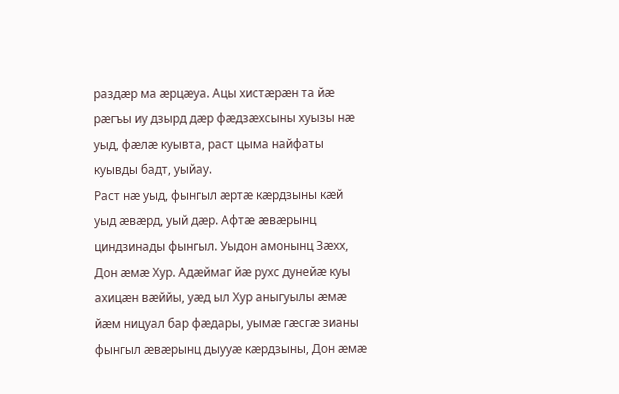раздæр ма æрцæуа. Ацы хистæрæн та йæ рæгъы иу дзырд дæр фæдзæхсыны хуызы нæ уыд, фæлæ куывта, раст цыма найфаты куывды бадт, уыйау.
Раст нæ уыд, фынгыл æртæ кæрдзыны кæй уыд æвæрд, уый дæр. Афтæ æвæрынц циндзинады фынгыл. Уыдон амонынц Зæхх, Дон æмæ Хур. Адæймаг йæ рухс дунейæ куы ахицæн вæййы, уæд ыл Хур аныгуылы æмæ йæм ницуал бар фæдары, уымæ гæсгæ зианы фынгыл æвæрынц дыууæ кæрдзыны, Дон æмæ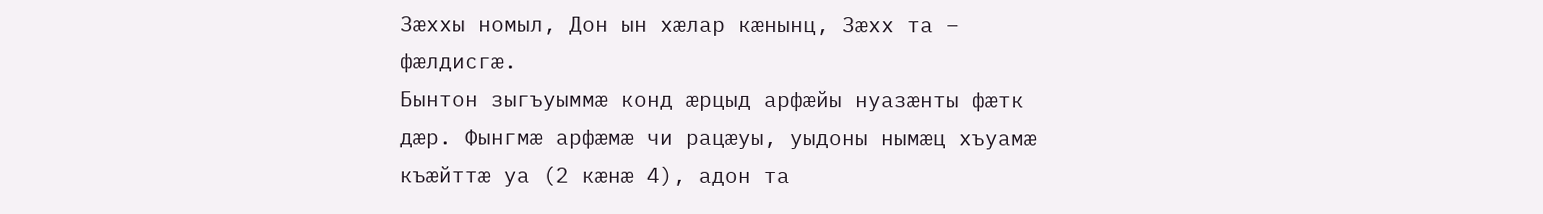Зæххы номыл, Дон ын хæлар кæнынц, Зæхх та – фæлдисгæ.
Бынтон зыгъуыммæ конд æрцыд арфæйы нуазæнты фæтк дæр. Фынгмæ арфæмæ чи рацæуы, уыдоны нымæц хъуамæ къæйттæ уа (2 кæнæ 4), адон та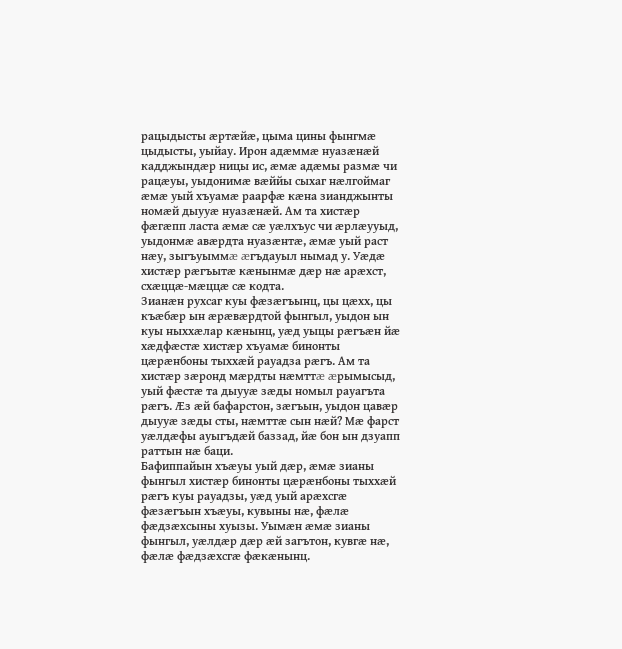рацыдысты æртæйæ, цыма цины фынгмæ цыдысты, уыйау. Ирон адæммæ нуазæнæй кадджындæр ницы ис, æмæ адæмы размæ чи рацæуы, уыдонимæ вæййы сыхаг нæлгоймаг æмæ уый хъуамæ раарфæ кæна зианджынты номæй дыууæ нуазæнæй. Ам та хистæр фæгæпп ласта æмæ сæ уæлхъус чи æрлæууыд, уыдонмæ авæрдта нуазæнтæ, æмæ уый раст нæу, зыгъуыммæ æгъдауыл нымад у. Уæдæ хистæр рæгъытæ кæнынмæ дæр нæ арæхст, схæццæ-мæццæ сæ кодта.
Зианæн рухсаг куы фæзæгъынц, цы цæхх, цы къæбæр ын æрæвæрдтой фынгыл, уыдон ын куы ныххæлар кæнынц, уæд уыцы рæгъæн йæ хæдфæстæ хистæр хъуамæ бинонты цæрæнбоны тыххæй рауадза рæгъ. Ам та хистæр зæронд мæрдты нæмттæ æрымысыд, уый фæстæ та дыууæ зæды номыл рауагъта рæгъ. Æз æй бафарстон, зæгъын, уыдон цавæр дыууæ зæды сты, нæмттæ сын нæй? Мæ фарст уæлдæфы ауыгъдæй баззад, йæ бон ын дзуапп раттын нæ баци.
Бафиппайын хъæуы уый дæр, æмæ зианы фынгыл хистæр бинонты цæрæнбоны тыххæй рæгъ куы рауадзы, уæд уый арæхсгæ фæзæгъын хъæуы, кувыны нæ, фæлæ фæдзæхсыны хуызы. Уымæн æмæ зианы фынгыл, уæлдæр дæр æй загътон, кувгæ нæ, фæлæ фæдзæхсгæ фæкæнынц.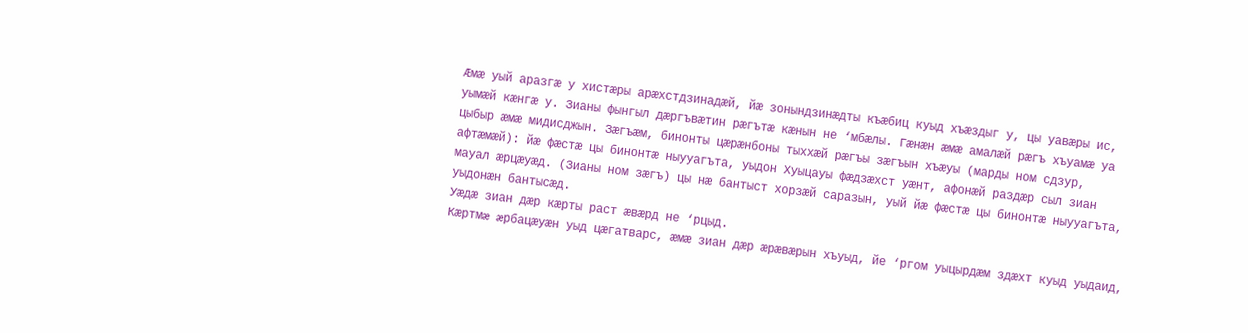Æмæ уый аразгæ у хистæры арæхстдзинадæй, йæ зонындзинæдты къæбиц куыд хъæздыг у, цы уавæры ис, уымæй кæнгæ у. Зианы фынгыл дæргъвæтин рæгътæ кæнын не ‘мбæлы. Гæнæн æмæ амалæй рæгъ хъуамæ уа цыбыр æмæ мидисджын. Зæгъæм, бинонты цæрæнбоны тыххæй рæгъы зæгъын хъæуы (марды ном сдзур, афтæмæй): йæ фæстæ цы бинонтæ ныууагъта, уыдон Хуыцауы фæдзæхст уæнт, афонæй раздæр сыл зиан мауал æрцæуæд. (Зианы ном зæгъ) цы нæ бантыст хорзæй саразын, уый йæ фæстæ цы бинонтæ ныууагъта, уыдонæн бантысæд.
Уæдæ зиан дæр кæрты раст æвæрд не ‘рцыд.
Кæртмæ æрбацæуæн уыд цæгатварс, æмæ зиан дæр æрæвæрын хъуыд, йе ‘ргом уыцырдæм здæхт куыд уыдаид,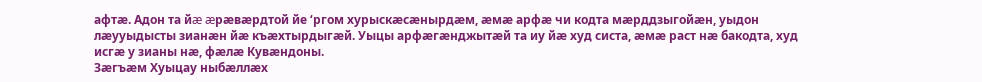афтæ. Адон та йæ æрæвæрдтой йе ‘ргом хурыскæсæнырдæм, æмæ арфæ чи кодта мæрддзыгойæн, уыдон лæууыдысты зианæн йæ къæхтырдыгæй. Уыцы арфæгæнджытæй та иу йæ худ систа, æмæ раст нæ бакодта, худ исгæ у зианы нæ, фæлæ Кувæндоны.
Зæгъæм Хуыцау ныбæллæх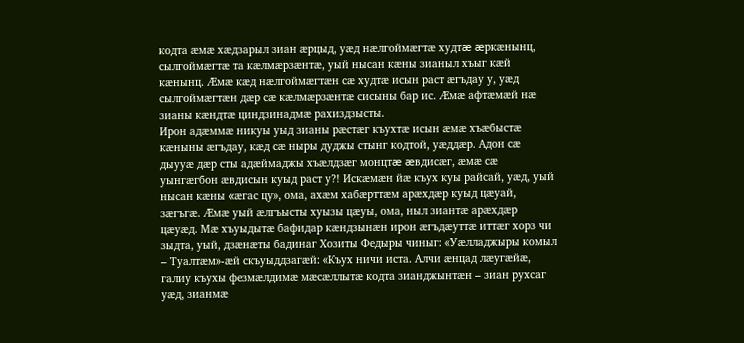кодта æмæ хæдзарыл зиан æрцыд, уæд нæлгоймæгтæ худтæ æркæнынц, сылгоймæгтæ та кæлмæрзæнтæ, уый нысан кæны зианыл хъыг кæй кæнынц. Æмæ кæд нæлгоймæгтæн сæ худтæ исын раст æгъдау у, уæд сылгоймæгтæн дæр сæ кæлмæрзæнтæ сисыны бар ис. Æмæ афтæмæй нæ зианы кæндтæ циндзинадмæ рахиздзысты.
Ирон адæммæ никуы уыд зианы рæстæг къухтæ исын æмæ хъæбыстæ кæныны æгъдау, кæд сæ ныры дуджы стынг кодтой, уæддæр. Адон сæ дыууæ дæр сты адæймаджы хъæлдзæг монцтæ æвдисæг, æмæ сæ уынгæгбон æвдисын куыд раст у?! Искæмæн йæ къух куы райсай, уæд, уый нысан кæны «æгас цу», ома, ахæм хабæрттæм арæхдæр куыд цæуай, зæгъгæ. Æмæ уый æлгъысты хуызы цæуы, ома, ныл зиантæ арæхдæр цæуæд. Мæ хъуыдытæ бафидар кæндзынæн ирон æгъдæуттæ иттæг хорз чи зыдта, уый, дзæнæты бадинаг Хозиты Федыры чиныг: «Уæлладжыры комыл – Туалтæм»-æй скъуыддзагæй: «Къух ничи иста. Алчи æнцад лæугæйæ, галиу къухы фезмæлдимæ мæсæллытæ кодта зианджынтæн – зиан рухсаг уæд, зианмæ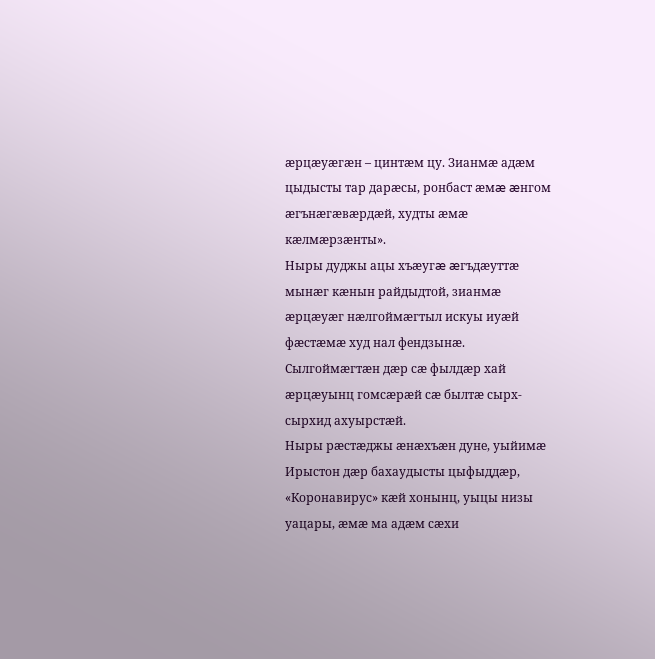æрцæуæгæн – цинтæм цу. Зианмæ адæм цыдысты тар дарæсы, ронбаст æмæ æнгом æгънæгæвæрдæй, худты æмæ кæлмæрзæнты».
Ныры дуджы ацы хъæугæ æгъдæуттæ мынæг кæнын райдыдтой, зианмæ æрцæуæг нæлгоймæгтыл искуы иуæй фæстæмæ худ нал фендзынæ. Сылгоймæгтæн дæр сæ фылдæр хай æрцæуынц гомсæрæй сæ былтæ сырх-сырхид ахуырстæй.
Ныры рæстæджы æнæхъæн дуне, уыйимæ Ирыстон дæр бахаудысты цыфыддæр, «Коронавирус» кæй хонынц, уыцы низы уацары, æмæ ма адæм сæхи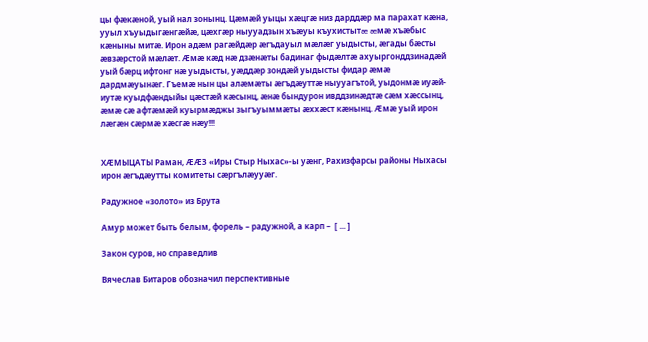цы фæкæной, уый нал зонынц. Цæмæй уыцы хæцгæ низ дарддæр ма парахат кæна, ууыл хъуыдыгæнгæйæ, цæхгæр ныууадзын хъæуы къухистытæ æмæ хъæбыс кæныны митæ. Ирон адæм рагæйдæр æгъдауыл мæлæг уыдысты, æгады бæсты æвзæрстой мæлæт. Æмæ кæд нæ дзæнæты бадинаг фыдæлтæ ахуыргонддзинадæй уый бæрц ифтонг нæ уыдысты, уæддæр зондæй уыдысты фидар æмæ дардмæуынæг. Гъемæ нын цы алæмæты æгъдæуттæ ныууагътой, уыдонмæ иуæй-иутæ куыдфæндыйы цæстæй кæсынц, æнæ бындурон ивддзинæдтæ сæм хæссынц, æмæ сæ афтæмæй куырмæджы зыгъуыммæты æххæст кæнынц. Æмæ уый ирон лæгæн сæрмæ хæсгæ нæу!!!


ХÆМЫЦАТЫ Раман, ÆÆЗ «Иры Стыр Ныхас»-ы уæнг, Рахизфарсы районы Ныхасы ирон æгъдæутты комитеты сæргълæууæг.

Радужное «золото» из Брута

Амур может быть белым, форель – радужной, а карп –  [ ... ]

Закон суров, но справедлив

Вячеслав Битаров обозначил перспективные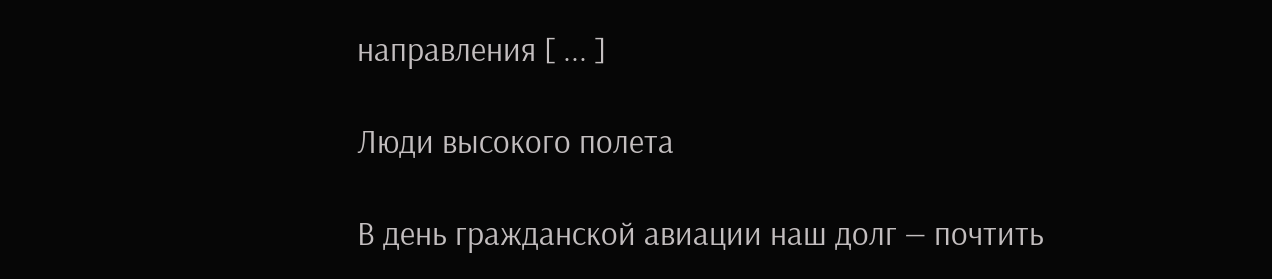направления [ ... ]

Люди высокого полета

В день гражданской авиации наш долг — почтить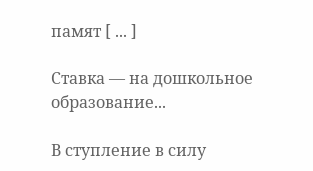памят [ ... ]

Ставка — на дошкольное образование...

В ступление в силу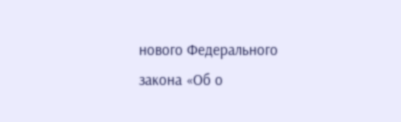нового Федерального закона «Об о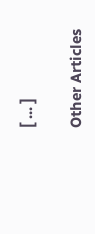[ ... ]

Other Articles